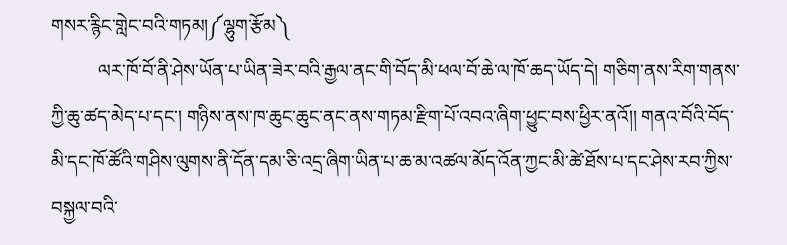གསར་རྙིང་གླེང་བའི་གཏམ།༼ལྷུག་རྩོམ༽
          ལར་ཁོ་བོ་ནི་ཤེས་ཡོན་པ་ཡིན་ཟེར་བའི་རྒྱལ་ནང་གི་བོད་མི་ཕལ་བོ་ཆེ་ལ་ཁོ་ཆད་ཡོད་དེ། གཅིག་ནས་རིག་གནས་ཀྱི་ཆུ་ཚད་མེད་པ་དང་། གཉིས་ནས་ཁ་ཆུང་ཆུང་ནང་ནས་གཏམ་རྫིག་པོ་འབའ་ཞིག་ཕྱུང་བས་ཕྱིར་ནའོ།། གནའ་བོའི་བོད་མི་དང་ཁོ་ཚོའི་གཤིས་ལུགས་ནི་དོན་དམ་ཅི་འདྲ་ཞིག་ཡིན་པ་ཆ་མ་འཚལ་མོད་འོན་ཀྱང་མི་ཚེ་ཐོས་པ་དང་ཤེས་རབ་ཀྱིས་བསྐྱལ་བའི་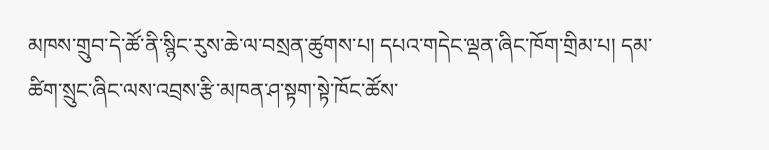མཁས་གྲུབ་དེ་ཚོ་ནི་སྙིང་རུས་ཆེ་ལ་བསྲན་ཚུགས་པ། དཔའ་གདེང་ལྡན་ཞིང་ཁོག་གྲིམ་པ། དམ་ཚིག་སྲུང་ཞིང་ལས་འབྲས་རྩི་མཁན་ཤ་སྟག་སྟེ་ཁོང་ཚོས་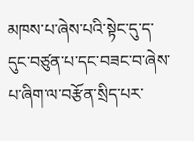མཁས་པ་ཞེས་པའི་སྟེང་དུ་ད་དུང་བཙུན་པ་དང་བཟང་བ་ཞེས་པ་ཞིག་ལ་བརྩོན་སྲིད་པར་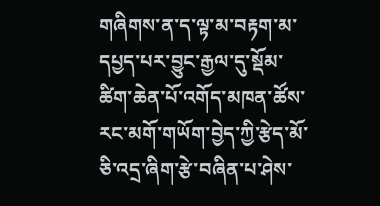གཞིགས་ན་ད་ལྟ་མ་བརྟག་མ་དཔྱད་པར་བྱུང་རྒྱལ་དུ་སྡོམ་ཚིག་ཆེན་པོ་འགོད་མཁན་ཚོས་རང་མགོ་གཡོག་བྱེད་ཀྱི་རྩེད་མོ་ཅི་འདྲ་ཞིག་རྩེ་བཞིན་པ་ཤེས་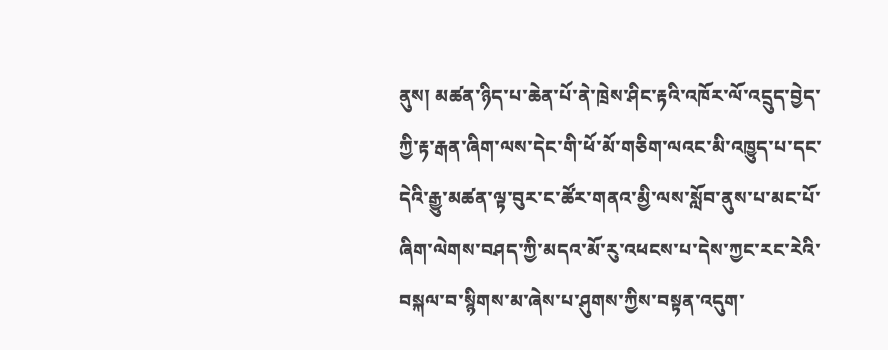ནུས། མཚན་ཉིད་པ་ཆེན་པོ་ནེ་ཁྲེས་ཤིང་རྟའི་འཁོར་ལོ་འདྲུད་བྱེད་ཀྱི་རྟ་རྒན་ཞིག་ལས་དེང་གི་ཕོ་མོ་གཅིག་ལའང་མི་འཁྱུད་པ་དང་དེའི་རྒྱུ་མཚན་ལྟ་བུར་ང་ཚོར་གནའ་མྱི་ལས་སློབ་ནུས་པ་མང་པོ་ཞིག་ལེགས་བཤད་ཀྱི་མདའ་མོ་རུ་འཕངས་པ་དེས་ཀྱང་རང་རེའི་བསྐལ་བ་སྙིགས་མ་ཞེས་པ་ཤུགས་ཀྱིས་བསྟན་འདུག་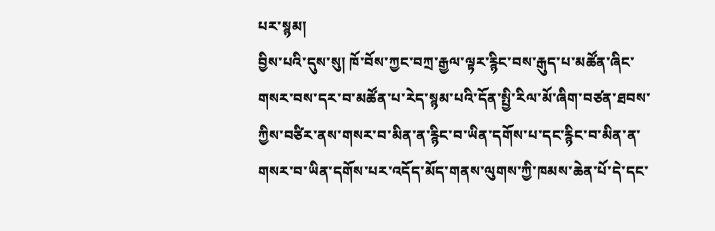པར་སྙམ།
བྱིས་པའི་དུས་སུ། ཁོ་བོས་ཀྱང་བཀྲ་རྒྱལ་ལྟར་རྙིང་བས་རྒུད་པ་མཚོན་ཞིང་གསར་བས་དར་བ་མཚོན་པ་རེད་སྙམ་པའི་དོན་སྤྱི་རིལ་མོ་ཞིག་བཙན་ཐབས་ཀྱིས་བཙིར་ནས་གསར་བ་མིན་ན་རྙིང་བ་ཡིན་དགོས་པ་དང་རྙིང་བ་མིན་ན་གསར་བ་ཡིན་དགོས་པར་འདོད་མོད་གནས་ལུགས་ཀྱི་ཁམས་ཆེན་པོ་དེ་དང་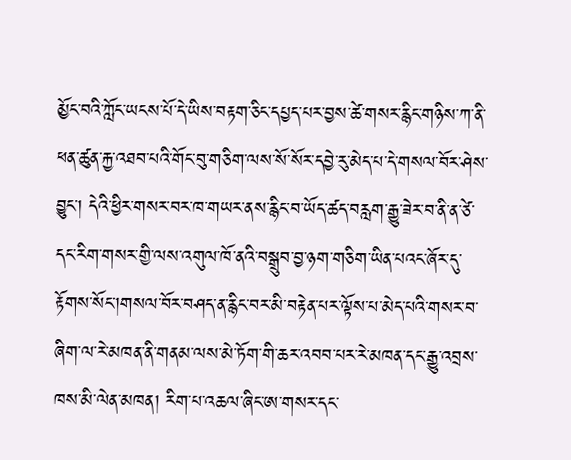མྱོང་བའི་ཀློང་ཡངས་པོ་དེ་ཡིས་བརྟག་ཅིང་དཔྱད་པར་བྱས་ཚེ་གསར་རྙིང་གཉིས་ཀ་ནི་ཕན་ཚུན་རྐྱ་འཐབ་པའི་གོང་བུ་གཅིག་ལས་སོ་སོར་དབྱེ་རུ་མེད་པ་དེ་གསལ་བོར་ཤེས་བྱུང་། དེའི་ཕྱིར་གསར་བར་ཁ་གཡར་ནས་རྙིང་བ་ཡོད་ཚད་བརླག་རྒྱུ་ཟེར་བ་ནི་ན་ཙེ་དང་རིག་གསར་གྱི་ལས་འགུལ་ཁོ་ནའི་བསྒྲུབ་བྱ་ཉག་གཅིག་ཡིན་པའང་ཞོར་དུ་རྟོགས་སོང་།གསལ་བོར་བཤད་ན་རྙིང་བར་མི་བརྟེན་པར་ལྟོས་པ་མེད་པའི་གསར་བ་ཞིག་ལ་རེ་མཁན་ནི་གནམ་ལས་མེ་ཏོག་གི་ཆར་འབབ་པར་རེ་མཁན་དང་རྒྱུ་འབྲས་ཁས་མི་ལེན་མཁན། རིག་པ་འཆལ་ཞིང་ཨ་གསར་དང་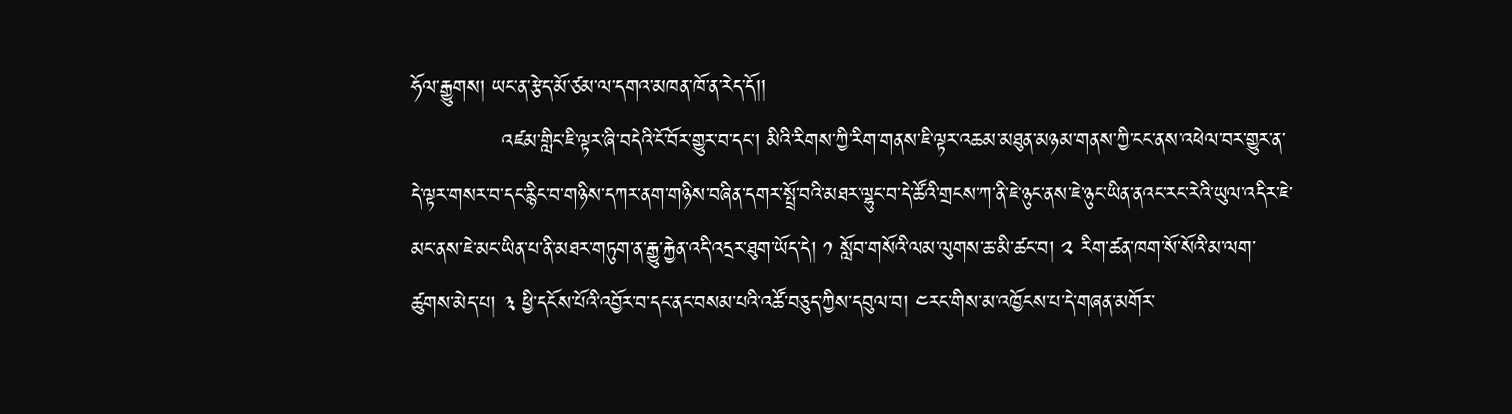ཧོལ་རྒྱུགས། ཡང་ན་རྩེད་མོ་ཙམ་ལ་དགའ་མཁན་ཁོ་ན་རེད་དོ།།
             འཛམ་གླིང་ཇི་ལྟར་ཞི་བདེའི་ངོ་བོར་གྱུར་བ་དང་། མིའི་རིགས་ཀྱི་རིག་གནས་ཇི་ལྟར་འཆམ་མཐུན་མཉམ་གནས་ཀྱི་ངང་ནས་འཕེལ་བར་གྱུར་ན་དེ་ལྟར་གསར་བ་དང་རྙིང་བ་གཉིས་དཀར་ནག་གཉིས་བཞིན་དགར་སྤྲོ་བའི་མཐར་ལྷུང་བ་དེ་ཚོའི་གྲངས་ཀ་ནི་ཇེ་ཉུང་ནས་ཇེ་ཉུང་ཡིན་ནའང་རང་རེའི་ཡུལ་འདིར་ཇེ་མང་ནས་ཇེ་མང་ཡིན་པ་ནི་མཐར་གཏུག་ན་རྒྱུ་རྐྱེན་འདི་འདྲར་ཐུག་ཡོད་དེ། ༡ སློབ་གསོའི་ལམ་ལུགས་ཆ་མི་ཚང་བ། ༢ རིག་ཚན་ཁག་སོ་སོའི་མ་ལག་ཚུགས་མེད་པ། ༣ ཕྱི་དངོས་པོའི་འབྱོར་བ་དང་ནང་བསམ་པའི་འཚོ་བཅུད་ཀྱིས་དབུལ་བ། ༤རང་གིས་མ་འཁྱོངས་པ་དེ་གཞན་མགོར་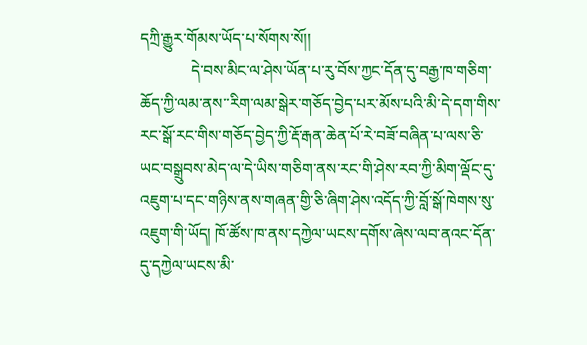དཀྲི་རྒྱུར་གོམས་ཡོད་པ་སོགས་སོ།།
             དེ་བས་མིང་ལ་ཤེས་ཡོན་པ་རུ་བོས་ཀྱང་དོན་དུ་བརྒྱ་ཁ་གཅིག་ཆོད་ཀྱི་ལམ་ནས་་རིག་ལམ་སྒེར་གཅོད་བྱེད་པར་མོས་པའི་མི་དེ་དག་གིས་རང་སྒོ་རང་གིས་གཅོད་བྱེད་ཀྱི་རྡོ་རྒན་ཆེན་པོ་རེ་བཟོ་བཞིན་པ་ལས་ཅི་ཡང་བསྒྲུབས་མེད་ལ་དེ་ཡིས་གཅིག་ནས་རང་གི་ཤེས་རབ་ཀྱི་མིག་ལྡོང་དུ་འཇུག་པ་དང་གཉིས་ནས་གཞན་གྱི་ཅི་ཞིག་ཤེས་འདོད་ཀྱི་བློ་སྒོ་ཁེགས་སུ་འཇུག་གི་ཡོད། ཁོ་ཚོས་ཁ་ནས་དཀྱེལ་ཡངས་དགོས་ཞེས་ལབ་ནའང་དོན་དུ་དཀྱེལ་ཡངས་མི་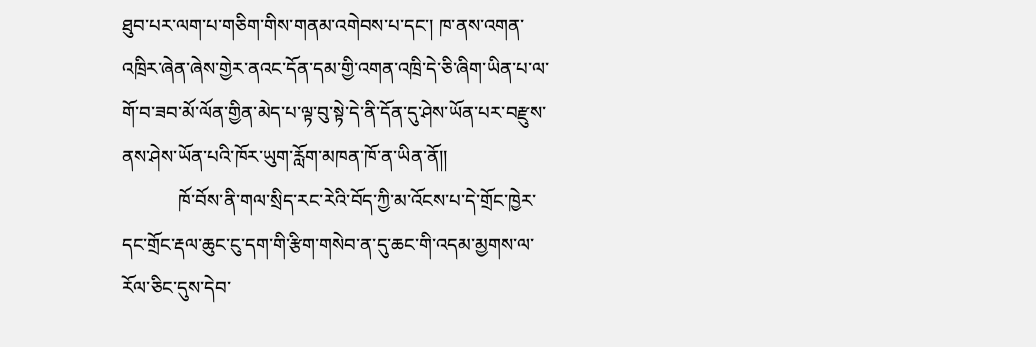ཐུབ་པར་ལག་པ་གཅིག་གིས་གནམ་འགེབས་པ་དང་། ཁ་ནས་འགན་འཁྲིར་ཞེན་ཞེས་གྱེར་ནའང་དོན་དམ་གྱི་འགན་འཁྲི་དེ་ཅི་ཞིག་ཡིན་པ་ལ་གོ་བ་ཟབ་མོ་ལོན་གྱིན་མེད་པ་ལྟ་བུ་སྟེ་དེ་ནི་དོན་དུ་ཤེས་ཡོན་པར་བརྫུས་ནས་ཤེས་ཡོན་པའི་ཁོར་ཡུག་རློག་མཁན་ཁོ་ན་ཡིན་ནོ།།
            ཁོ་བོས་ནི་གལ་སྲིད་རང་རེའི་བོད་ཀྱི་མ་འོངས་པ་དེ་གྲོང་ཁྱེར་དང་གྲོང་རྡལ་ཆུང་ངུ་དག་གི་རྩིག་གསེབ་ན་དུ་ཆང་གི་འདམ་མྱགས་ལ་རོལ་ཅིང་དུས་དེབ་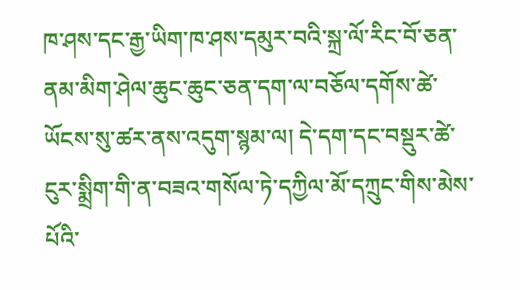ཁ་ཤས་དང་རྒྱ་ཡིག་ཁ་ཤས་དམུར་བའི་སྐྲ་ལོ་རིང་བོ་ཅན་ནམ་མིག་ཤེལ་ཆུང་ཆུང་ཅན་དག་ལ་བཅོལ་དགོས་ཚེ་ཡོངས་སུ་ཚར་ནས་འདུག་སྙམ་ལ། དེ་དག་དང་བསྡུར་ཚེ་ངུར་སྨྲིག་གི་ན་བཟའ་གསོལ་ཏེ་དཀྱིལ་མོ་དཀྲུང་གིས་མེས་པོའི་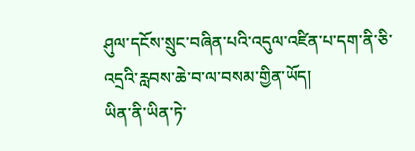ཤུལ་དངོས་སྲུང་བཞིན་པའི་འདུལ་འཛིན་པ་དག་ནི་ཅི་འདྲའི་རླབས་ཆེ་བ་ལ་བསམ་གྱིན་ཡོད།
ཡིན་ནི་ཡིན་ཏེ་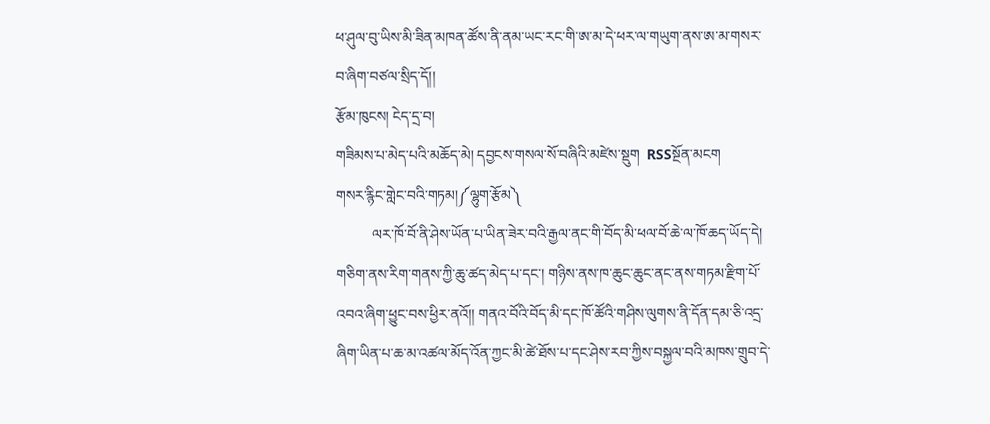ཕ་ཤུལ་བུ་ཡིས་མི་ཟིན་མཁན་ཚོས་ནི་ནམ་ཡང་རང་གི་ཨ་མ་དེ་ཕར་ལ་གཡུག་ནས་ཨ་མ་གསར་བ་ཞིག་བཙལ་སྲིད་དོ།།
རྩོམ་ཁུངས། ངེད་དྲ་བ།
གཟིམས་པ་མེད་པའི་མཆོད་མེ། དབྱངས་གསལ་སོ་བཞིའི་མཛེས་སྡུག  RSSསྔོན་མངག
གསར་རྙིང་གླེང་བའི་གཏམ།༼ལྷུག་རྩོམ༽
          ལར་ཁོ་བོ་ནི་ཤེས་ཡོན་པ་ཡིན་ཟེར་བའི་རྒྱལ་ནང་གི་བོད་མི་ཕལ་བོ་ཆེ་ལ་ཁོ་ཆད་ཡོད་དེ། གཅིག་ནས་རིག་གནས་ཀྱི་ཆུ་ཚད་མེད་པ་དང་། གཉིས་ནས་ཁ་ཆུང་ཆུང་ནང་ནས་གཏམ་རྫིག་པོ་འབའ་ཞིག་ཕྱུང་བས་ཕྱིར་ནའོ།། གནའ་བོའི་བོད་མི་དང་ཁོ་ཚོའི་གཤིས་ལུགས་ནི་དོན་དམ་ཅི་འདྲ་ཞིག་ཡིན་པ་ཆ་མ་འཚལ་མོད་འོན་ཀྱང་མི་ཚེ་ཐོས་པ་དང་ཤེས་རབ་ཀྱིས་བསྐྱལ་བའི་མཁས་གྲུབ་དེ་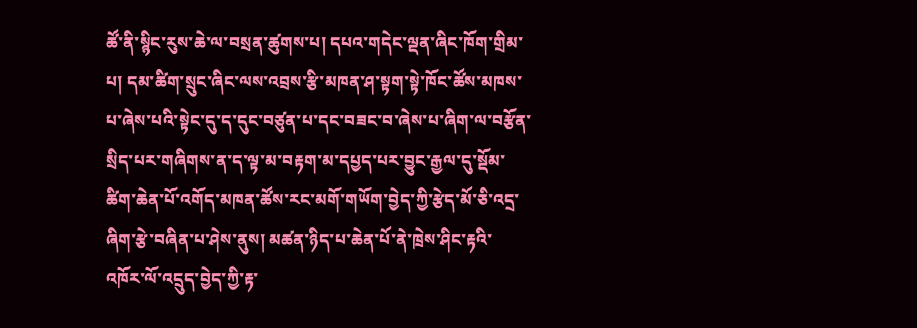ཚོ་ནི་སྙིང་རུས་ཆེ་ལ་བསྲན་ཚུགས་པ། དཔའ་གདེང་ལྡན་ཞིང་ཁོག་གྲིམ་པ། དམ་ཚིག་སྲུང་ཞིང་ལས་འབྲས་རྩི་མཁན་ཤ་སྟག་སྟེ་ཁོང་ཚོས་མཁས་པ་ཞེས་པའི་སྟེང་དུ་ད་དུང་བཙུན་པ་དང་བཟང་བ་ཞེས་པ་ཞིག་ལ་བརྩོན་སྲིད་པར་གཞིགས་ན་ད་ལྟ་མ་བརྟག་མ་དཔྱད་པར་བྱུང་རྒྱལ་དུ་སྡོམ་ཚིག་ཆེན་པོ་འགོད་མཁན་ཚོས་རང་མགོ་གཡོག་བྱེད་ཀྱི་རྩེད་མོ་ཅི་འདྲ་ཞིག་རྩེ་བཞིན་པ་ཤེས་ནུས། མཚན་ཉིད་པ་ཆེན་པོ་ནེ་ཁྲེས་ཤིང་རྟའི་འཁོར་ལོ་འདྲུད་བྱེད་ཀྱི་རྟ་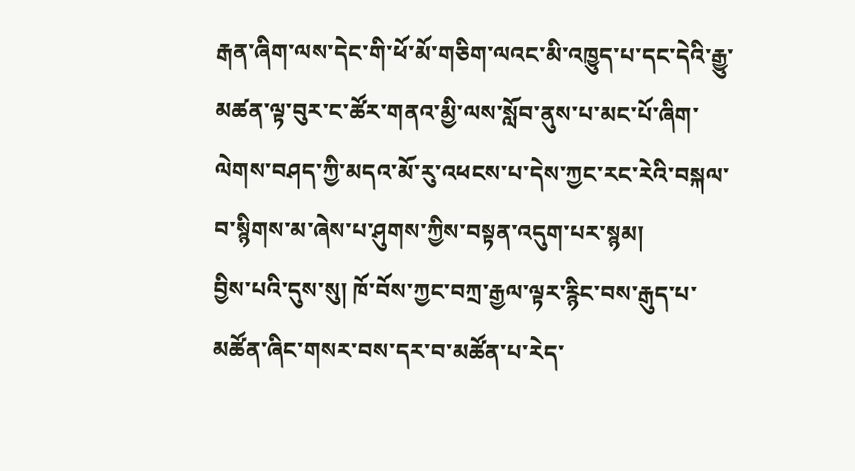རྒན་ཞིག་ལས་དེང་གི་ཕོ་མོ་གཅིག་ལའང་མི་འཁྱུད་པ་དང་དེའི་རྒྱུ་མཚན་ལྟ་བུར་ང་ཚོར་གནའ་མྱི་ལས་སློབ་ནུས་པ་མང་པོ་ཞིག་ལེགས་བཤད་ཀྱི་མདའ་མོ་རུ་འཕངས་པ་དེས་ཀྱང་རང་རེའི་བསྐལ་བ་སྙིགས་མ་ཞེས་པ་ཤུགས་ཀྱིས་བསྟན་འདུག་པར་སྙམ།
བྱིས་པའི་དུས་སུ། ཁོ་བོས་ཀྱང་བཀྲ་རྒྱལ་ལྟར་རྙིང་བས་རྒུད་པ་མཚོན་ཞིང་གསར་བས་དར་བ་མཚོན་པ་རེད་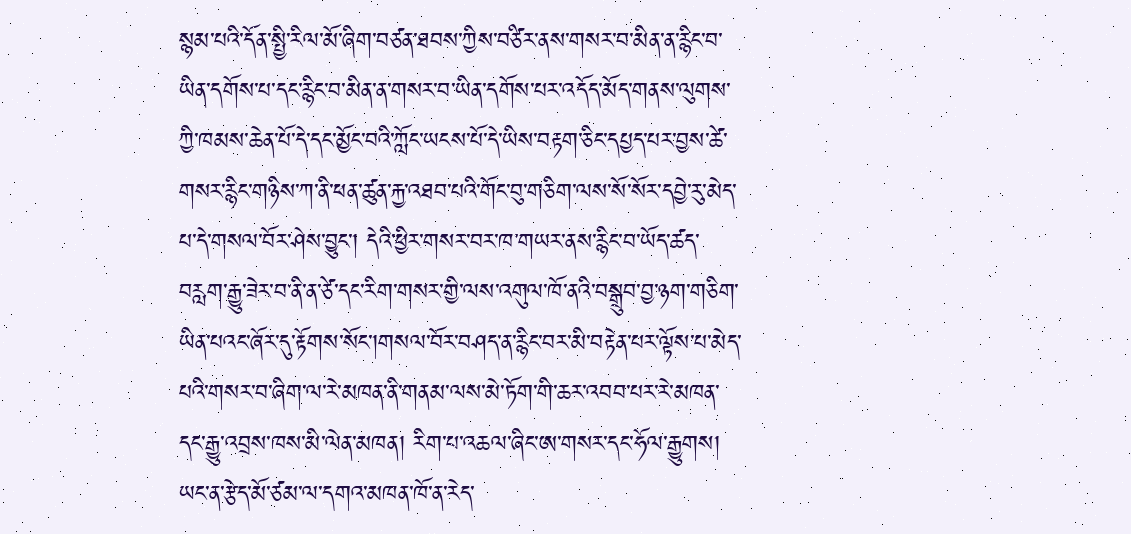སྙམ་པའི་དོན་སྤྱི་རིལ་མོ་ཞིག་བཙན་ཐབས་ཀྱིས་བཙིར་ནས་གསར་བ་མིན་ན་རྙིང་བ་ཡིན་དགོས་པ་དང་རྙིང་བ་མིན་ན་གསར་བ་ཡིན་དགོས་པར་འདོད་མོད་གནས་ལུགས་ཀྱི་ཁམས་ཆེན་པོ་དེ་དང་མྱོང་བའི་ཀློང་ཡངས་པོ་དེ་ཡིས་བརྟག་ཅིང་དཔྱད་པར་བྱས་ཚེ་གསར་རྙིང་གཉིས་ཀ་ནི་ཕན་ཚུན་རྐྱ་འཐབ་པའི་གོང་བུ་གཅིག་ལས་སོ་སོར་དབྱེ་རུ་མེད་པ་དེ་གསལ་བོར་ཤེས་བྱུང་། དེའི་ཕྱིར་གསར་བར་ཁ་གཡར་ནས་རྙིང་བ་ཡོད་ཚད་བརླག་རྒྱུ་ཟེར་བ་ནི་ན་ཙེ་དང་རིག་གསར་གྱི་ལས་འགུལ་ཁོ་ནའི་བསྒྲུབ་བྱ་ཉག་གཅིག་ཡིན་པའང་ཞོར་དུ་རྟོགས་སོང་།གསལ་བོར་བཤད་ན་རྙིང་བར་མི་བརྟེན་པར་ལྟོས་པ་མེད་པའི་གསར་བ་ཞིག་ལ་རེ་མཁན་ནི་གནམ་ལས་མེ་ཏོག་གི་ཆར་འབབ་པར་རེ་མཁན་དང་རྒྱུ་འབྲས་ཁས་མི་ལེན་མཁན། རིག་པ་འཆལ་ཞིང་ཨ་གསར་དང་ཧོལ་རྒྱུགས། ཡང་ན་རྩེད་མོ་ཙམ་ལ་དགའ་མཁན་ཁོ་ན་རེད་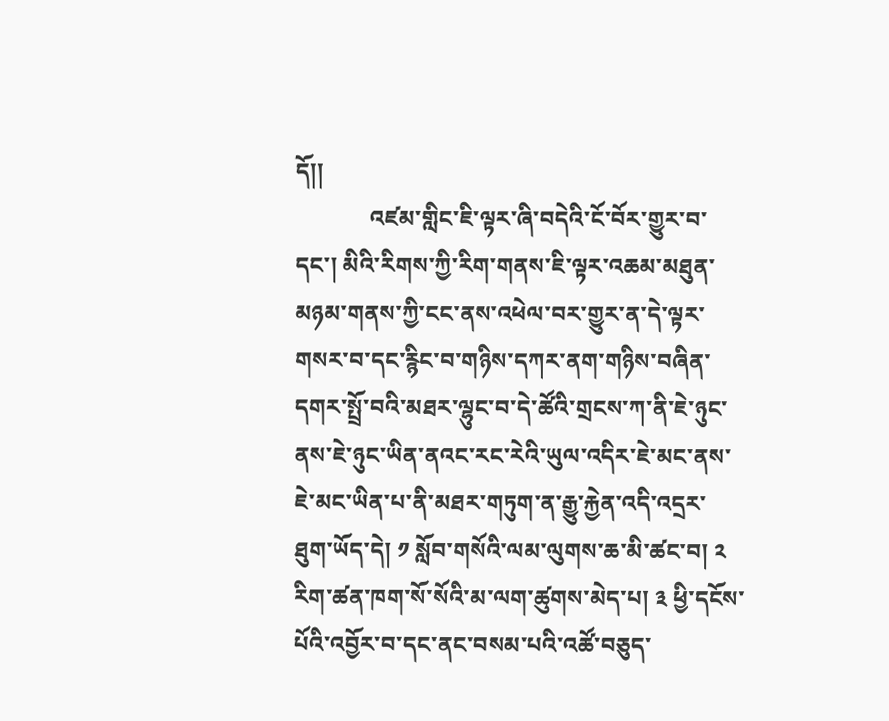དོ།།
             འཛམ་གླིང་ཇི་ལྟར་ཞི་བདེའི་ངོ་བོར་གྱུར་བ་དང་། མིའི་རིགས་ཀྱི་རིག་གནས་ཇི་ལྟར་འཆམ་མཐུན་མཉམ་གནས་ཀྱི་ངང་ནས་འཕེལ་བར་གྱུར་ན་དེ་ལྟར་གསར་བ་དང་རྙིང་བ་གཉིས་དཀར་ནག་གཉིས་བཞིན་དགར་སྤྲོ་བའི་མཐར་ལྷུང་བ་དེ་ཚོའི་གྲངས་ཀ་ནི་ཇེ་ཉུང་ནས་ཇེ་ཉུང་ཡིན་ནའང་རང་རེའི་ཡུལ་འདིར་ཇེ་མང་ནས་ཇེ་མང་ཡིན་པ་ནི་མཐར་གཏུག་ན་རྒྱུ་རྐྱེན་འདི་འདྲར་ཐུག་ཡོད་དེ། ༡ སློབ་གསོའི་ལམ་ལུགས་ཆ་མི་ཚང་བ། ༢ རིག་ཚན་ཁག་སོ་སོའི་མ་ལག་ཚུགས་མེད་པ། ༣ ཕྱི་དངོས་པོའི་འབྱོར་བ་དང་ནང་བསམ་པའི་འཚོ་བཅུད་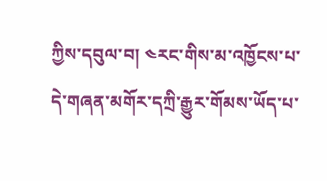ཀྱིས་དབུལ་བ། ༤རང་གིས་མ་འཁྱོངས་པ་དེ་གཞན་མགོར་དཀྲི་རྒྱུར་གོམས་ཡོད་པ་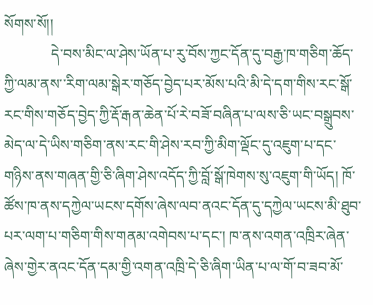སོགས་སོ།།
             དེ་བས་མིང་ལ་ཤེས་ཡོན་པ་རུ་བོས་ཀྱང་དོན་དུ་བརྒྱ་ཁ་གཅིག་ཆོད་ཀྱི་ལམ་ནས་་རིག་ལམ་སྒེར་གཅོད་བྱེད་པར་མོས་པའི་མི་དེ་དག་གིས་རང་སྒོ་རང་གིས་གཅོད་བྱེད་ཀྱི་རྡོ་རྒན་ཆེན་པོ་རེ་བཟོ་བཞིན་པ་ལས་ཅི་ཡང་བསྒྲུབས་མེད་ལ་དེ་ཡིས་གཅིག་ནས་རང་གི་ཤེས་རབ་ཀྱི་མིག་ལྡོང་དུ་འཇུག་པ་དང་གཉིས་ནས་གཞན་གྱི་ཅི་ཞིག་ཤེས་འདོད་ཀྱི་བློ་སྒོ་ཁེགས་སུ་འཇུག་གི་ཡོད། ཁོ་ཚོས་ཁ་ནས་དཀྱེལ་ཡངས་དགོས་ཞེས་ལབ་ནའང་དོན་དུ་དཀྱེལ་ཡངས་མི་ཐུབ་པར་ལག་པ་གཅིག་གིས་གནམ་འགེབས་པ་དང་། ཁ་ནས་འགན་འཁྲིར་ཞེན་ཞེས་གྱེར་ནའང་དོན་དམ་གྱི་འགན་འཁྲི་དེ་ཅི་ཞིག་ཡིན་པ་ལ་གོ་བ་ཟབ་མོ་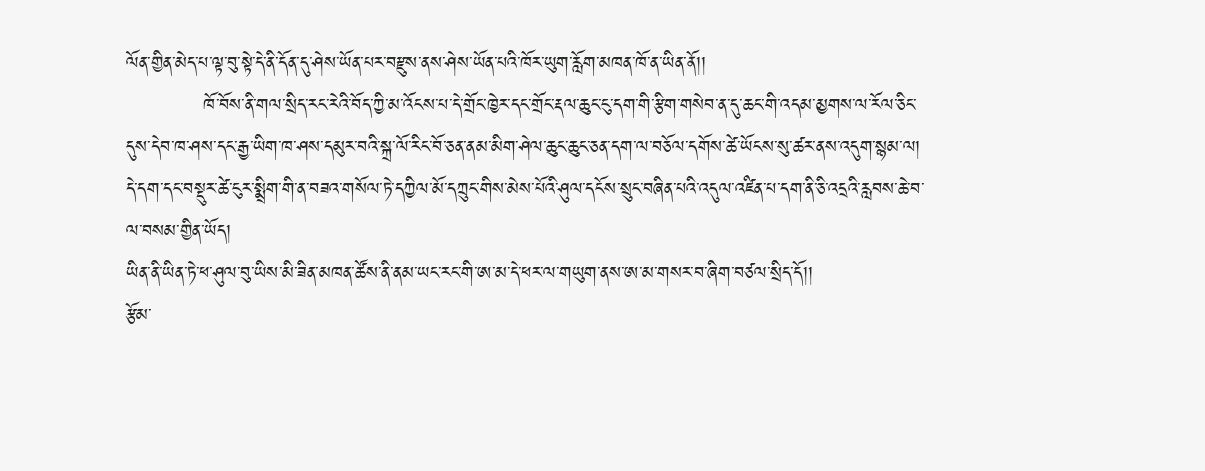ལོན་གྱིན་མེད་པ་ལྟ་བུ་སྟེ་དེ་ནི་དོན་དུ་ཤེས་ཡོན་པར་བརྫུས་ནས་ཤེས་ཡོན་པའི་ཁོར་ཡུག་རློག་མཁན་ཁོ་ན་ཡིན་ནོ།།
            ཁོ་བོས་ནི་གལ་སྲིད་རང་རེའི་བོད་ཀྱི་མ་འོངས་པ་དེ་གྲོང་ཁྱེར་དང་གྲོང་རྡལ་ཆུང་ངུ་དག་གི་རྩིག་གསེབ་ན་དུ་ཆང་གི་འདམ་མྱགས་ལ་རོལ་ཅིང་དུས་དེབ་ཁ་ཤས་དང་རྒྱ་ཡིག་ཁ་ཤས་དམུར་བའི་སྐྲ་ལོ་རིང་བོ་ཅན་ནམ་མིག་ཤེལ་ཆུང་ཆུང་ཅན་དག་ལ་བཅོལ་དགོས་ཚེ་ཡོངས་སུ་ཚར་ནས་འདུག་སྙམ་ལ། དེ་དག་དང་བསྡུར་ཚེ་ངུར་སྨྲིག་གི་ན་བཟའ་གསོལ་ཏེ་དཀྱིལ་མོ་དཀྲུང་གིས་མེས་པོའི་ཤུལ་དངོས་སྲུང་བཞིན་པའི་འདུལ་འཛིན་པ་དག་ནི་ཅི་འདྲའི་རླབས་ཆེ་བ་ལ་བསམ་གྱིན་ཡོད།
ཡིན་ནི་ཡིན་ཏེ་ཕ་ཤུལ་བུ་ཡིས་མི་ཟིན་མཁན་ཚོས་ནི་ནམ་ཡང་རང་གི་ཨ་མ་དེ་ཕར་ལ་གཡུག་ནས་ཨ་མ་གསར་བ་ཞིག་བཙལ་སྲིད་དོ།།
རྩོམ་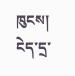ཁུངས། ངེད་དྲ་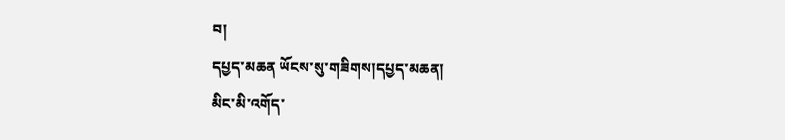བ།
དཔྱད་མཆན ཡོངས་སུ་གཟིགས།དཔྱད་མཆན།
མིང་མི་འགོད་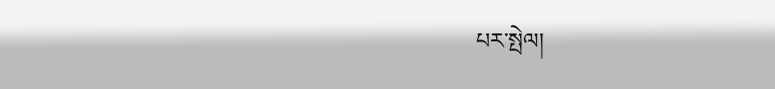པར་སྤེལ།